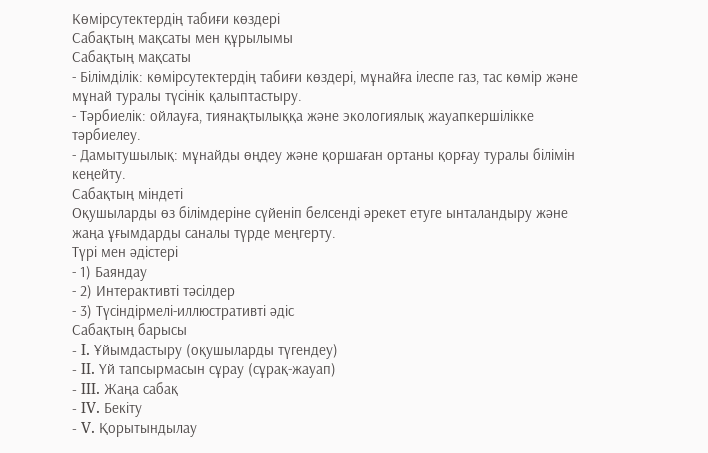Көмірсутектердің табиғи көздері
Сабақтың мақсаты мен құрылымы
Сабақтың мақсаты
- Білімділік: көмірсутектердің табиғи көздері, мұнайға ілеспе газ, тас көмір және мұнай туралы түсінік қалыптастыру.
- Тәрбиелік: ойлауға, тиянақтылыққа және экологиялық жауапкершілікке тәрбиелеу.
- Дамытушылық: мұнайды өңдеу және қоршаған ортаны қорғау туралы білімін кеңейту.
Сабақтың міндеті
Оқушыларды өз білімдеріне сүйеніп белсенді әрекет етуге ынталандыру және жаңа ұғымдарды саналы түрде меңгерту.
Түрі мен әдістері
- 1) Баяндау
- 2) Интерактивті тәсілдер
- 3) Түсіндірмелі-иллюстративті әдіс
Сабақтың барысы
- I. Ұйымдастыру (оқушыларды түгендеу)
- II. Үй тапсырмасын сұрау (сұрақ-жауап)
- III. Жаңа сабақ
- IV. Бекіту
- V. Қорытындылау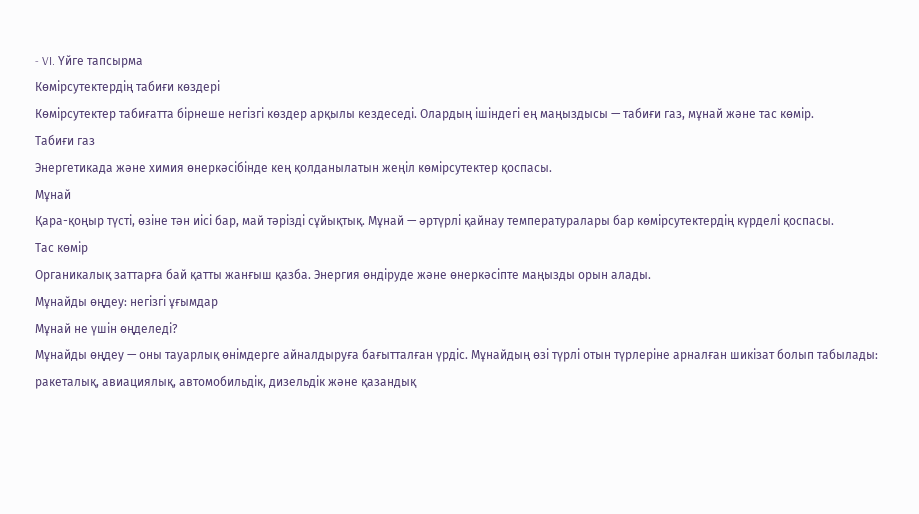- VI. Үйге тапсырма
Көмірсутектердің табиғи көздері
Көмірсутектер табиғатта бірнеше негізгі көздер арқылы кездеседі. Олардың ішіндегі ең маңыздысы — табиғи газ, мұнай және тас көмір.
Табиғи газ
Энергетикада және химия өнеркәсібінде кең қолданылатын жеңіл көмірсутектер қоспасы.
Мұнай
Қара-қоңыр түсті, өзіне тән иісі бар, май тәрізді сұйықтық. Мұнай — әртүрлі қайнау температуралары бар көмірсутектердің күрделі қоспасы.
Тас көмір
Органикалық заттарға бай қатты жанғыш қазба. Энергия өндіруде және өнеркәсіпте маңызды орын алады.
Мұнайды өңдеу: негізгі ұғымдар
Мұнай не үшін өңделеді?
Мұнайды өңдеу — оны тауарлық өнімдерге айналдыруға бағытталған үрдіс. Мұнайдың өзі түрлі отын түрлеріне арналған шикізат болып табылады: ракеталық, авиациялық, автомобильдік, дизельдік және қазандық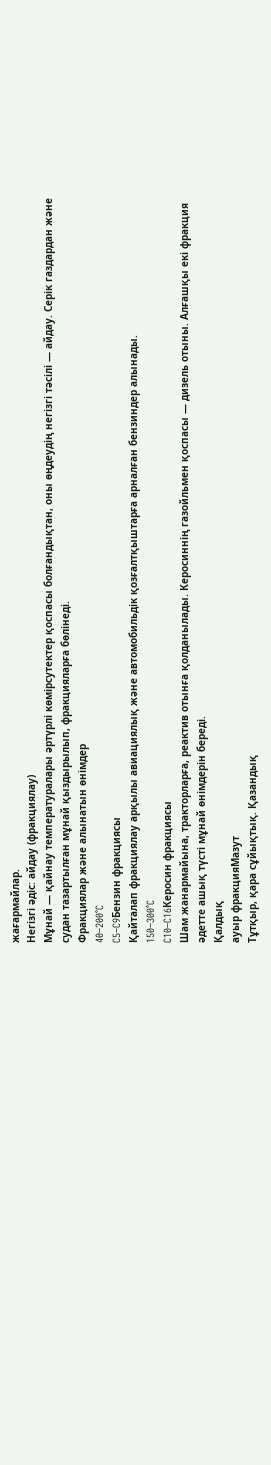жағармайлар.
Негізгі әдіс: айдау (фракциялау)
Мұнай — қайнау температуралары әртүрлі көмірсутектер қоспасы болғандықтан, оны өңдеудің негізгі тәсілі — айдау. Серік газдардан және судан тазартылған мұнай қыздырылып, фракцияларға бөлінеді.
Фракциялар және алынатын өнімдер
40–200°C
C5–C9Бензин фракциясы
Қайталап фракциялау арқылы авиациялық және автомобильдік қозғалтқыштарға арналған бензиндер алынады.
150–300°C
C10–C16Керосин фракциясы
Шам жанармайына, тракторларға, реактив отынға қолданылады. Керосиннің газойльмен қоспасы — дизель отыны. Алғашқы екі фракция әдетте ашық түсті мұнай өнімдерін береді.
Қалдық
ауыр фракцияМазут
Тұтқыр, қара сұйықтық. Қазандық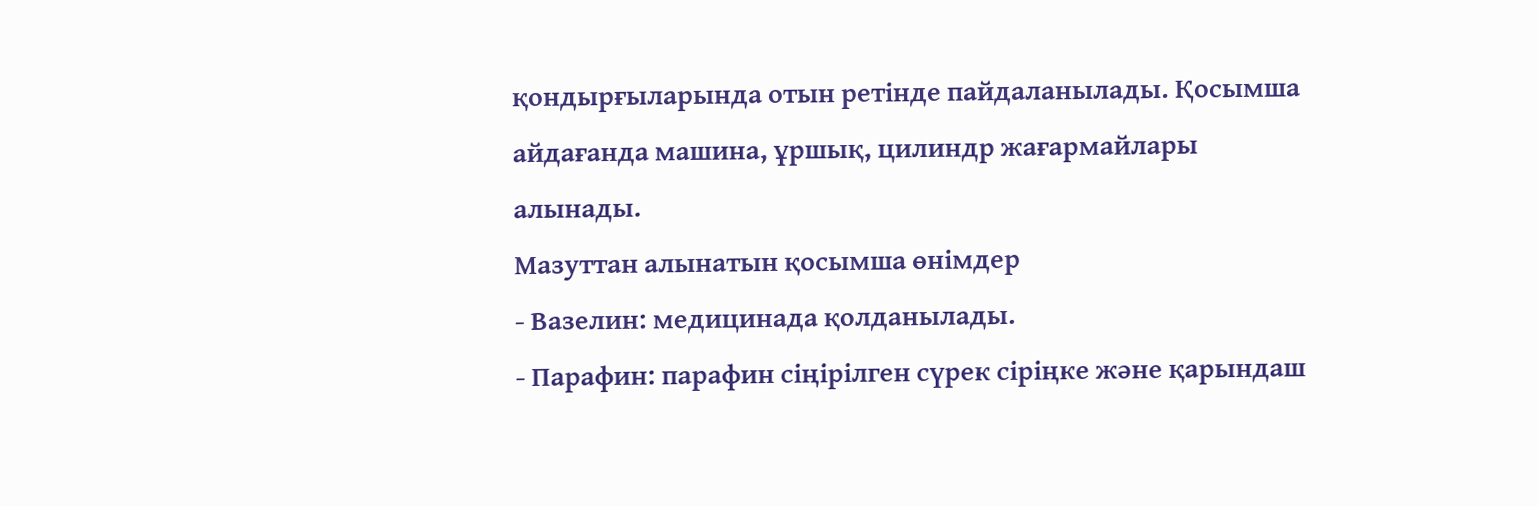қондырғыларында отын ретінде пайдаланылады. Қосымша айдағанда машина, ұршық, цилиндр жағармайлары алынады.
Мазуттан алынатын қосымша өнімдер
- Вазелин: медицинада қолданылады.
- Парафин: парафин сіңірілген сүрек сіріңке және қарындаш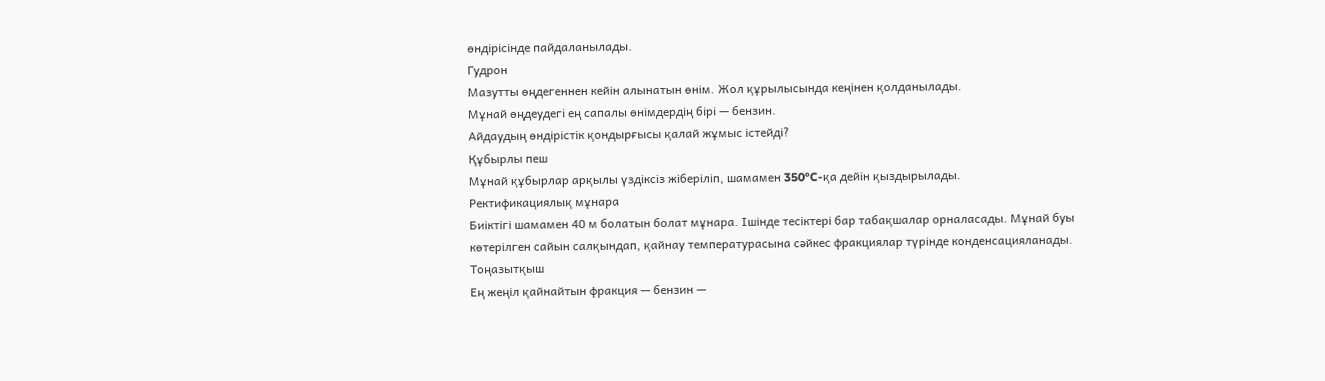өндірісінде пайдаланылады.
Гудрон
Мазутты өңдегеннен кейін алынатын өнім. Жол құрылысында кеңінен қолданылады.
Мұнай өңдеудегі ең сапалы өнімдердің бірі — бензин.
Айдаудың өндірістік қондырғысы қалай жұмыс істейді?
Құбырлы пеш
Мұнай құбырлар арқылы үздіксіз жіберіліп, шамамен 350°C-қа дейін қыздырылады.
Ректификациялық мұнара
Биіктігі шамамен 40 м болатын болат мұнара. Ішінде тесіктері бар табақшалар орналасады. Мұнай буы көтерілген сайын салқындап, қайнау температурасына сәйкес фракциялар түрінде конденсацияланады.
Тоңазытқыш
Ең жеңіл қайнайтын фракция — бензин —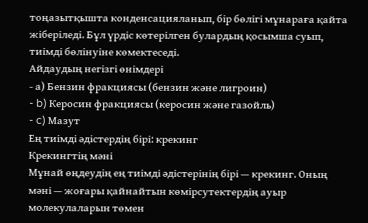тоңазытқышта конденсацияланып, бір бөлігі мұнараға қайта жіберіледі. Бұл үрдіс көтерілген булардың қосымша суып, тиімді бөлінуіне көмектеседі.
Айдаудың негізгі өнімдері
- а) Бензин фракциясы (бензин және лигроин)
- b) Керосин фракциясы (керосин және газойль)
- c) Мазут
Ең тиімді әдістердің бірі: крекинг
Крекингтің мәні
Мұнай өңдеудің ең тиімді әдістерінің бірі — крекинг. Оның мәні — жоғары қайнайтын көмірсутектердің ауыр молекулаларын төмен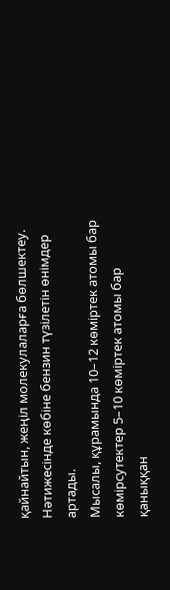қайнайтын, жеңіл молекулаларға бөлшектеу. Нәтижесінде көбіне бензин түзілетін өнімдер артады.
Мысалы, құрамында 10–12 көміртек атомы бар көмірсутектер 5–10 көміртек атомы бар қаныққан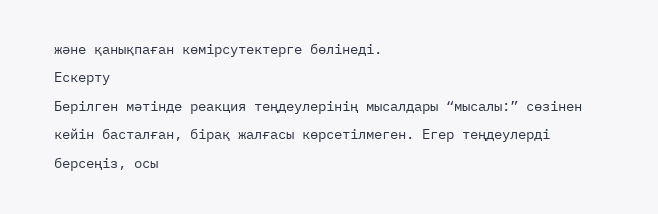және қанықпаған көмірсутектерге бөлінеді.
Ескерту
Берілген мәтінде реакция теңдеулерінің мысалдары “мысалы:” сөзінен кейін басталған, бірақ жалғасы көрсетілмеген. Егер теңдеулерді берсеңіз, осы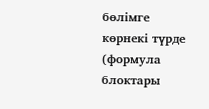бөлімге көрнекі түрде (формула блоктары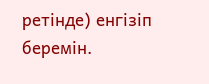ретінде) енгізіп беремін.